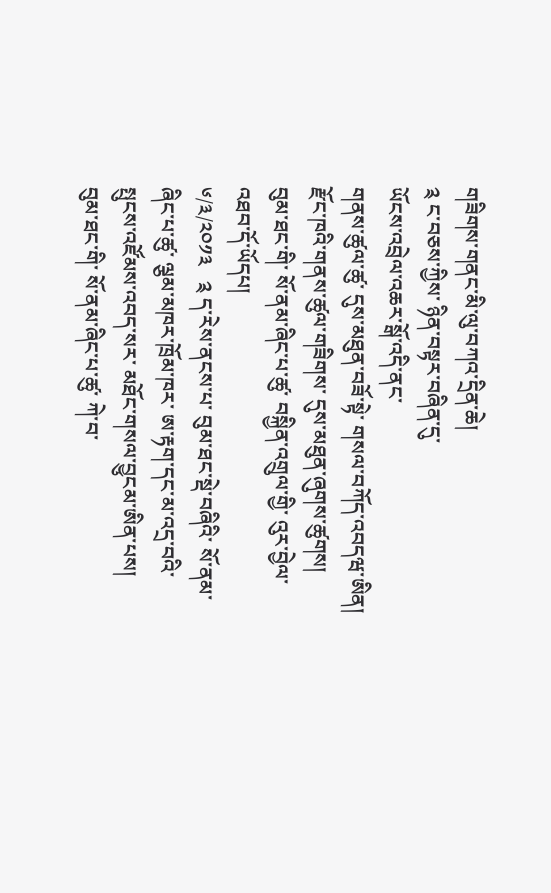གཟིགས་གནང་མི་ལུ་བཀའ་དྲིན་ཆེ།
༉ ང་བཅས་ཀྱིས་ ཉིན་བསྟར་བཞིན་དུ་
ཡོངས་འབྲེལ་འཆར་སྒོ་འདི་ནང་
གནས་ཚུལ་ཚུ་ དུས་མཐུན་བཟོ་སྟེ་ གསལ་བཀོད་འབདཝ་ཨིན།
རྫོང་ཁའི་གནས་ཚུལ་གཟིགས་ དུས་མཐུན་ཞུགས་ཚུགས།
བུམ་ཐང་གི་ སོ་ནམ་ཞིང་པ་ཚུ་ བསྐྱིན་འགྲུལ་གྱི་ འུར་བྱེལ་འཐབ་དོ་ཡོདཔ།
༦/༣/༢༠༡༣   ༉ ད་རེས་ནངས་པ་ བུམ་ཐང་སྡེ་བཞིའི་ སོ་ནམ་ཞིང་པ་ཚུ་ ལྕམ་མཁར་ཁྲོམ་ཁར་ ཨ་རྟག་དང་མ་འདྲ་བའི་ སྤུངས་འཛོམས་འབད་སར་ མཐོང་གསལ་བྱུངམ་ཨིན་པས།
བུམ་ཐང་གི་ སོ་ནམ་ཞིང་པ་ཚུ་ ཀེ་བ་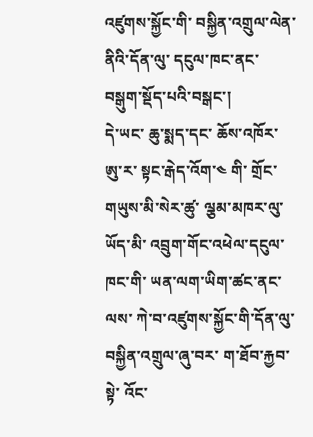འཛུགས་སྐྱོང་གི་ བསྐྱིན་འགྲུལ་ལེན་ནིའི་དོན་ལུ་ དངུལ་ཁང་ནང་ བསྒུག་སྡོད་པའི་བསྒང་།
དེ་ཡང་ ཆུ་སྨད་དང་ ཆོས་འཁོར་ ཨུ་ར་ སྟང་རྒེད་འོག་༤ གི་ གྲོང་གཡུས་མི་སེར་ཚུ་ ལྕམ་མཁར་ལུ་ཡོད་མི་ འབྲུག་གོང་འཕེལ་དངུལ་ཁང་གི་ ཡན་ལག་ཡིག་ཚང་ནང་ལས་ ཀེ་བ་འཛུགས་སྐྱོང་གི་དོན་ལུ་ བསྐྱིན་འགྲུལ་ཞུ་བར་ ག་ཐོབ་རྐྱབ་སྟེ་ འོང་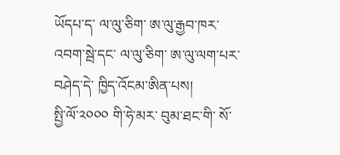ཡོདཔ་ད་ ལ་ལུ་ཅིག་ ཨ་ལུ་རྒྱབ་ཁར་འབག་སྦེ་དང་ ལ་ལུ་ཅིག་ ཨ་ལུ་ལག་པར་བཤེད་དེ་ ཁྱིད་འོངམ་ཨིན་པས།
སྤྱི་ལོ་༢༠༠༠ གི་ཧེ་མར་ བུམ་ཐང་གི་ སོ་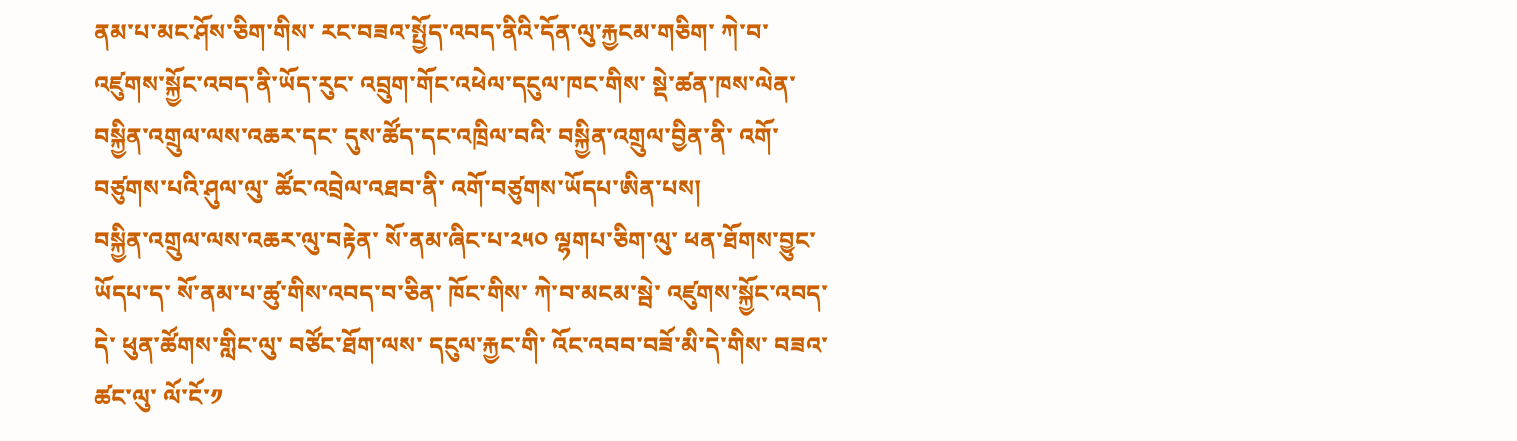ནམ་པ་མང་ཤོས་ཅིག་གིས་ རང་བཟའ་སྤྱོད་འབད་ནིའི་དོན་ལུ་རྐྱངམ་གཅིག་ ཀེ་བ་འཛུགས་སྐྱོང་འབད་ནི་ཡོད་རུང་ འབྲུག་གོང་འཕེལ་དངུལ་ཁང་གིས་ སྡེ་ཚན་ཁས་ལེན་བསྐྱིན་འགྲུལ་ལས་འཆར་དང་ དུས་ཚོད་དང་འཁྲིལ་བའི་ བསྐྱིན་འགྲུལ་བྱིན་ནི་ འགོ་བཙུགས་པའི་ཤུལ་ལུ་ ཚོང་འབྲེལ་འཐབ་ནི་ འགོ་བཙུགས་ཡོདཔ་ཨིན་པས།
བསྐྱིན་འགྲུལ་ལས་འཆར་ལུ་བརྟེན་ སོ་ནམ་ཞིང་པ་༢༥༠ ལྷགཔ་ཅིག་ལུ་ ཕན་ཐོགས་བྱུང་ཡོདཔ་ད་ སོ་ནམ་པ་ཚུ་གིས་འབད་བ་ཅིན་ ཁོང་གིས་ ཀེ་བ་མངམ་སྦེ་ འཛུགས་སྐྱོང་འབད་དེ་ ཕུན་ཚོགས་གླིང་ལུ་ བཙོང་ཐོག་ལས་ དངུལ་རྐྱང་གི་ འོང་འབབ་བཟོ་མི་དེ་གིས་ བཟའ་ཚང་ལུ་ ལོ་ངོ་༡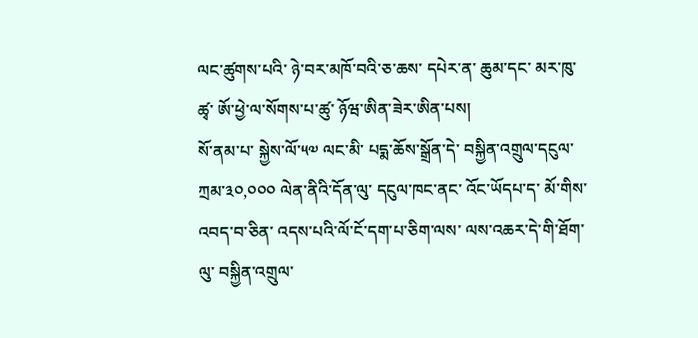ལང་ཚུགས་པའི་ ཉེ་བར་མཁོ་བའི་ཅ་ཆས་ དཔེར་ན་ ཆུམ་དང་ མར་ཁུ་ ཚྭ་ ཨོ་ཕྱེ་ལ་སོགས་པ་ཚུ་ ཉོཝ་ཨིན་ཟེར་ཨིན་པས།
སོ་ནམ་པ་ སྐྱེས་ལོ་༥༧ ལང་མི་ པདྨ་ཆོས་སྒྲོན་དེ་ བསྐྱིན་འགྲུལ་དངུལ་ཀྲམ་༣༠,༠༠༠ ལེན་ནིའི་དོན་ལུ་ དངུལ་ཁང་ནང་ འོང་ཡོདཔ་ད་ མོ་གིས་འབད་བ་ཅིན་ འདས་པའི་ལོ་ངོ་དག་པ་ཅིག་ལས་ ལས་འཆར་དེ་གི་ཐོག་ལུ་ བསྐྱིན་འགྲུལ་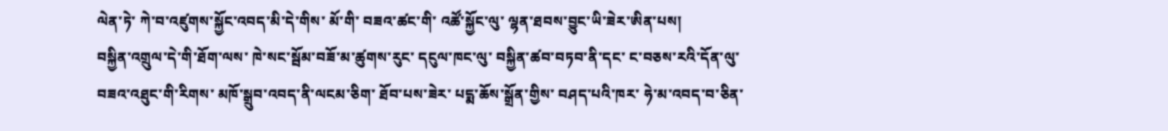ལེན་ཏེ་ ཀེ་བ་འཛུགས་སྐྱོང་འབད་མི་དེ་གིས་ མོ་གི་ བཟའ་ཚང་གི་ འཚོ་སྐྱོང་ལུ་ ལྷན་ཐབས་བྱུང་ཡི་ཟེར་ཨིན་པས།
བསྐྱིན་འགྲུལ་དེ་གི་ཐོག་ལས་ ཁེ་སང་སྦོམ་བཟོ་མ་ཚུགས་རུང་ དངུལ་ཁང་ལུ་ བསྐྱིན་ཚབ་བཏབ་ནི་དང་ ང་བཅས་རའི་དོན་ལུ་ བཟའ་འཐུང་གི་རིགས་ མཁོ་སྒྲུབ་འབད་ནི་ལངམ་ཅིག་ ཐོབ་པས་ཟེར་ པདྨ་ཆོས་སྒྲོན་གྱིས་ བཤད་པའི་ཁར་ ཧེ་མ་འབད་བ་ཅིན་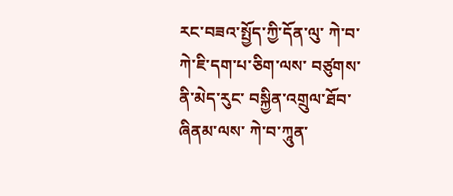རང་བཟའ་སྤྱོད་ཀྱི་དོན་ལུ་ ཀེ་བ་ཀེ་ཇི་དག་པ་ཅིག་ལས་ བཙུགས་ནི་མེད་རུང་ བསྐྱིན་འགྲུལ་ཐོབ་ཞིནམ་ལས་ ཀེ་བ་ཀཱུན་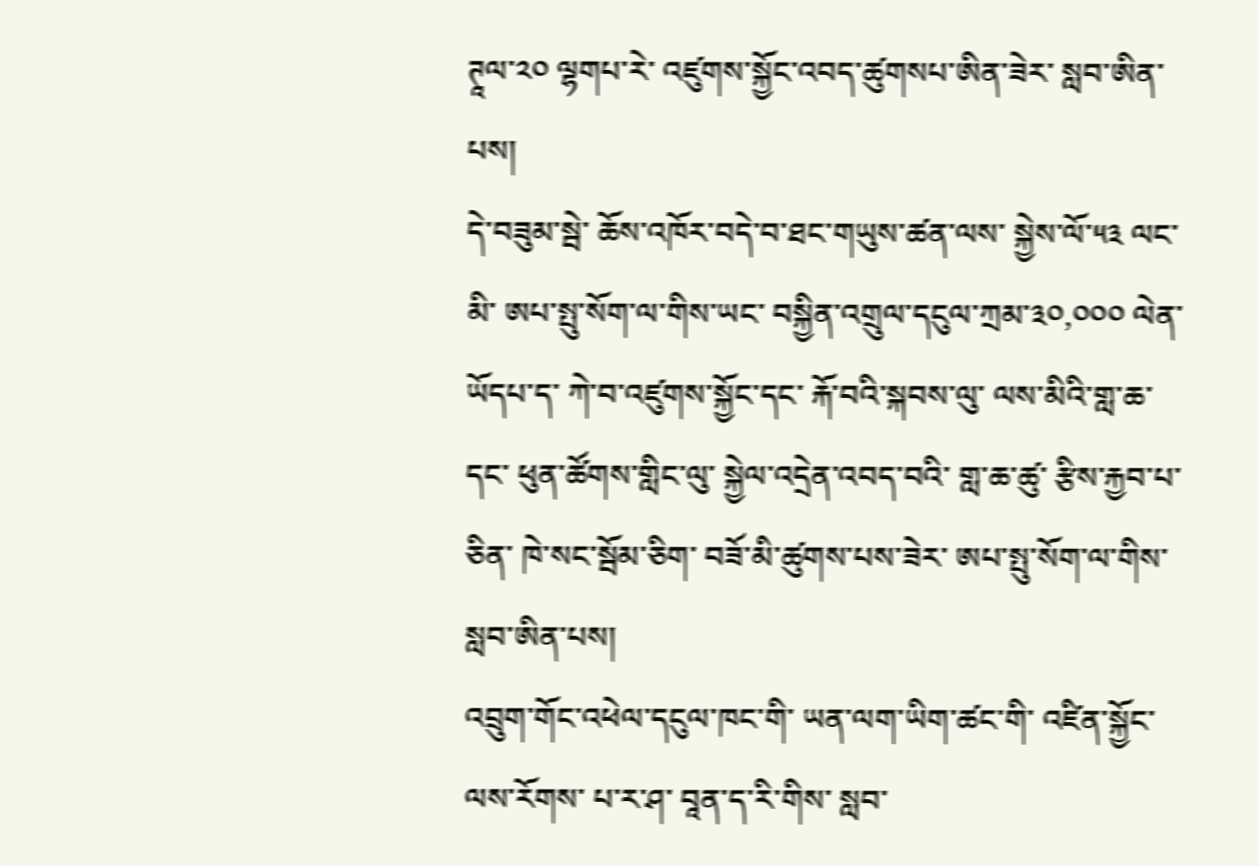ཊཱལ་༢༠ ལྷགཔ་རེ་ འཛུགས་སྐྱོང་འབད་ཚུགསཔ་ཨིན་ཟེར་ སླབ་ཨིན་པས།
དེ་བཟུམ་སྦེ་ ཆོས་འཁོར་བདེ་བ་ཐང་གཡུས་ཚན་ལས་ སྐྱེས་ལོ་༥༣ ལང་མི་ ཨཔ་སྤུ་སོག་ལ་གིས་ཡང་ བསྐྱིན་འགྲུལ་དངུལ་ཀྲམ་༣༠,༠༠༠ ལེན་ཡོདཔ་ད་ ཀེ་བ་འཛུགས་སྐྱོང་དང་ རྐོ་བའི་སྐབས་ལུ་ ལས་མིའི་གླ་ཆ་དང་ ཕུན་ཚོགས་གླིང་ལུ་ སྐྱེལ་འདྲེན་འབད་བའི་ གླ་ཆ་ཚུ་ རྩིས་རྐྱབ་པ་ཅིན་ ཁེ་སང་སྦོམ་ཅིག་ བཟོ་མི་ཚུགས་པས་ཟེར་ ཨཔ་སྤུ་སོག་ལ་གིས་ སླབ་ཨིན་པས།
འབྲུག་གོང་འཕེལ་དངུལ་ཁང་གི་ ཡན་ལག་ཡིག་ཚང་གི་ འཛིན་སྐྱོང་ལས་རོགས་ པ་ར་ཤ་ བཱན་ད་རི་གིས་ སླབ་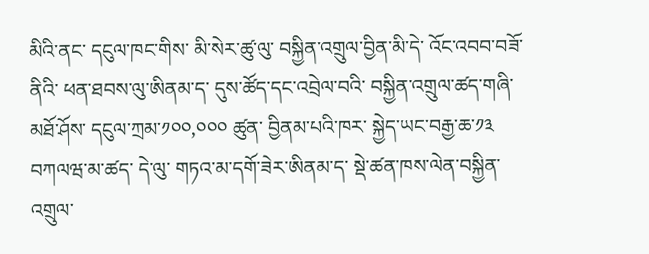མིའི་ནང་ དངུལ་ཁང་གིས་ མི་སེར་ཚུ་ལུ་ བསྐྱིན་འགྲུལ་བྱིན་མི་དེ་ འོང་འབབ་བཟོ་ནིའི་ ཕན་ཐབས་ལུ་ཨིནམ་ད་ དུས་ཚོད་དང་འབྲེལ་བའི་ བསྐྱིན་འགྲུལ་ཚད་གཞི་མཐོ་ཤོས་ དངུལ་ཀྲམ་༡༠༠,༠༠༠ ཚུན་ བྱིནམ་པའི་ཁར་ སྐྱེད་ཡང་བརྒྱ་ཆ་༡༣ བཀལཝ་མ་ཚད་ དེ་ལུ་ གཏའ་མ་དགོ་ཟེར་ཨིནམ་ད་ སྡེ་ཚན་ཁས་ལེན་བསྐྱིན་འགྲུལ་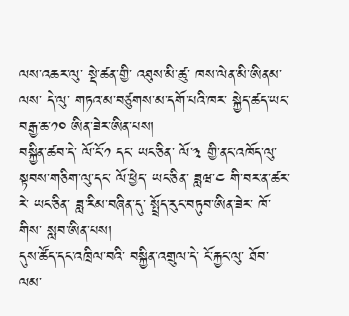ལས་འཆར་ལུ་ སྡེ་ཚན་གྱི་ འཐུས་མི་ཚུ་ ཁས་ལེན་མི་ཨིནམ་ལས་ དེ་ལུ་ གཏའ་མ་བཙུགས་མ་དགོ་པའི་ཁར་ སྐྱེད་ཚད་ཡང་ བརྒྱ་ཆ་༡༠ ཨིན་ཟེར་ཨིན་པས།
བསྐྱིན་ཚབ་དེ་ ལོ་ངོ་༡ དང་ ཡང་ཅིན་ ལོ་༣ གྱི་ནང་འཁོད་ལུ་ སྟབས་གཅིག་ལུ་དང་ ལོ་ཕྱེད་ ཡང་ཅིན་ ཟླཝ་༤ གི་བར་ན་ཚར་རེ་ ཡང་ཅིན་ ཟླ་རིམ་བཞིན་དུ་ སྤྲོད་རུང་བཏུབ་ཨིན་ཟེར་ ཁོ་གིས་ སླབ་ཨིན་པས།
དུས་ཚོད་དང་འཁྲིལ་བའི་ བསྐྱིན་འགྲུལ་དེ་ ངོ་རྐྱང་ལུ་ ཐོབ་ལམ་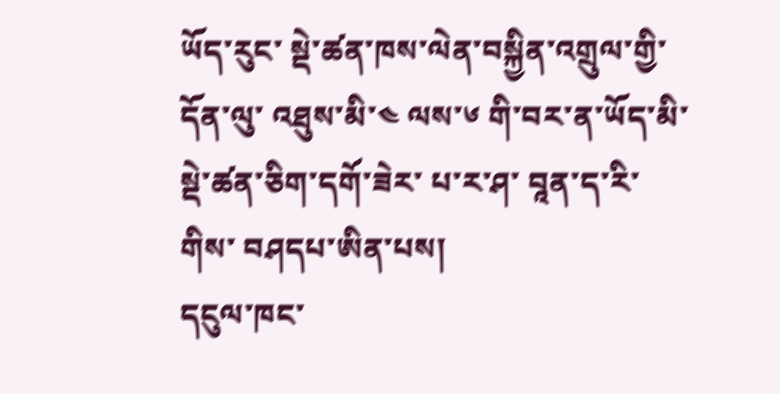ཡོད་རུང་ སྡེ་ཚན་ཁས་ལེན་བསྐྱིན་འགྲུལ་གྱི་དོན་ལུ་ འཐུས་མི་༤ ལས་༦ གི་བར་ན་ཡོད་མི་ སྡེ་ཚན་ཅིག་དགོ་ཟེར་ པ་ར་ཤ་ བཱན་ད་རི་གིས་ བཤདཔ་ཨིན་པས།
དངུལ་ཁང་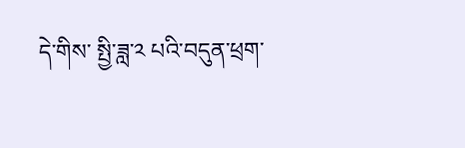དེ་གིས་ སྤྱི་ཟླ་༢ པའི་བདུན་ཕྲག་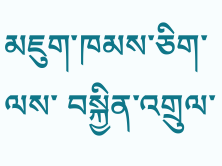མཇུག་ཁམས་ཅིག་ལས་ བསྐྱིན་འགྲུལ་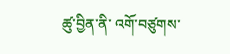ཚུ་བྱིན་ནི་ འགོ་བཙུགས་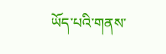ཡོད་པའི་གནས་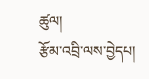ཚུལ།
རྩོམ་འབྲི་ལས་བྱེདཔ།